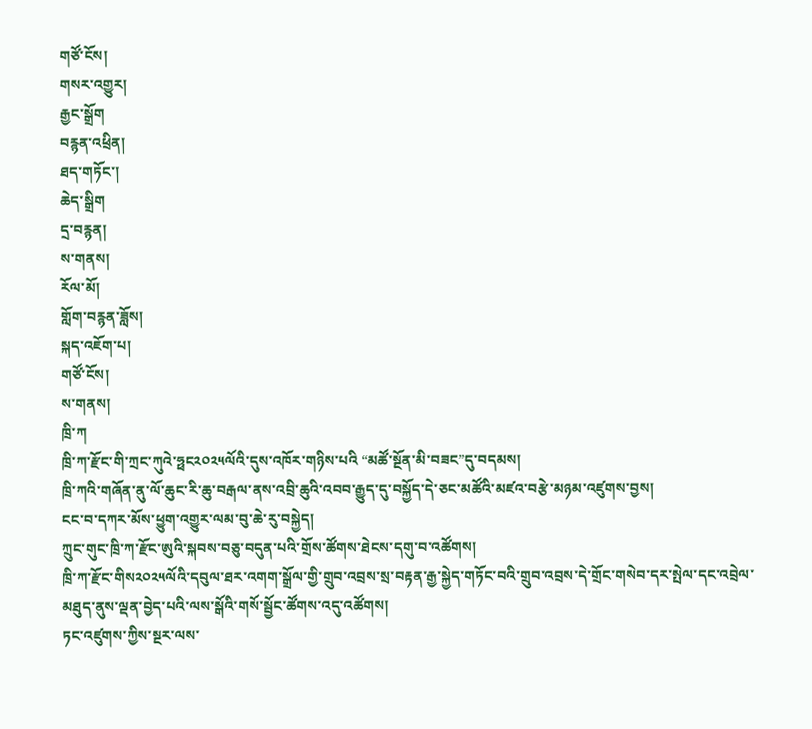གཙོ་ངོས།
གསར་འགྱུར།
རྒྱང་སྒྲོག
བརྙན་འཕྲིན།
ཐད་གཏོང་།
ཆེད་སྒྲིག
དྲ་བརྙན།
ས་གནས།
རོལ་མོ།
གློག་བརྙན་ཟློས།
སྐད་འཇོག་པ།
གཙོ་ངོས།
ས་གནས།
ཁྲི་ཀ
ཁྲི་ཀ་རྫོང་གི་ཀྲང་ཀུའེ་ཧྥང༢༠༢༥ལོའི་དུས་འཁོར་གཉིས་པའི “མཚོ་སྔོན་མི་བཟང”དུ་བདམས།
ཁྲི་ཀའི་གཞོན་ནུ་ལོ་ཆུང་རི་ཆུ་བརྒལ་ནས་འབྲི་ཆུའི་འབབ་རྒྱུད་དུ་བསྐྱོད་དེ་ཅང་མཚོའི་མཛའ་བརྩེ་མཉམ་འཛུགས་བྱས།
ངང་བ་དཀར་མོས་ཕྱུག་འགྱུར་ལམ་བུ་ཆེ་རུ་བསྐྱེད།
ཀྲུང་གུང་ཁྲི་ཀ་རྫོང་ཨུའི་སྐབས་བཅུ་བདུན་པའི་གྲོས་ཚོགས་ཐེངས་དགུ་བ་འཚོགས།
ཁྲི་ཀ་རྫོང་གིས༢༠༢༥ལོའི་དབུལ་ཐར་འགག་སྒྲོལ་གྱི་གྲུབ་འབྲས་སྲ་བརྟན་རྒྱ་སྐྱེད་གཏོང་བའི་གྲུབ་འབྲས་དེ་གྲོང་གསེབ་དར་སྤེལ་དང་འབྲེལ་མཐུད་ནུས་ལྡན་བྱེད་པའི་ལས་སྒོའི་གསོ་སྦྱོང་ཚོགས་འདུ་འཚོགས།
ཏང་འཛུགས་ཀྱིས་སྔར་ལས་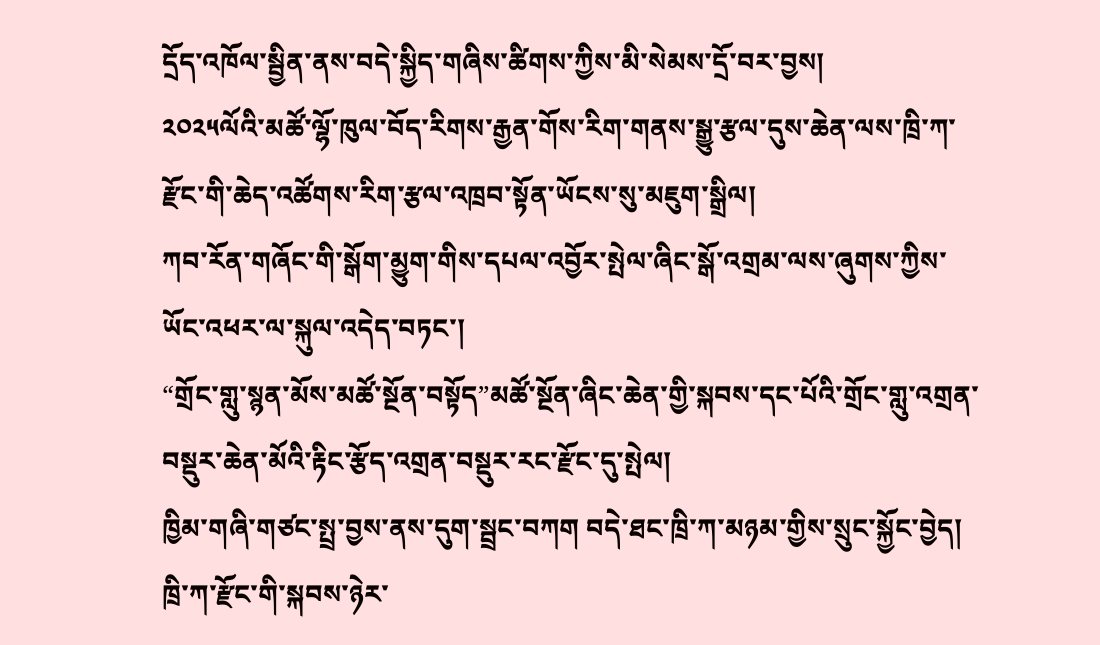དྲོད་འཁོལ་སྦྱིན་ནས་བདེ་སྐྱིད་གཞིས་ཚིགས་ཀྱིས་མི་སེམས་དྲོ་བར་བྱས།
༢༠༢༥ལོའི་མཚོ་ལྷོ་ཁུལ་བོད་རིགས་རྒྱན་གོས་རིག་གནས་སྒྱུ་རྩལ་དུས་ཆེན་ལས་ཁྲི་ཀ་རྫོང་གི་ཆེད་འཚོགས་རིག་རྩལ་འཁྲབ་སྟོན་ཡོངས་སུ་མཇུག་སྒྲིལ།
ཀབ་རོན་གཞོང་གི་སྒོག་མྱུག་གིས་དཔལ་འབྱོར་སྤེལ་ཞིང་སྒོ་འགྲམ་ལས་ཞུགས་ཀྱིས་ཡོང་འཕར་ལ་སྐུལ་འདེད་བཏང་།
“གྲོང་གླུ་སྙན་མོས་མཚོ་སྔོན་བསྟོད”མཚོ་སྔོན་ཞིང་ཆེན་གྱི་སྐབས་དང་པོའི་གྲོང་གླུ་འགྲན་བསྡུར་ཆེན་མོའི་རྟིང་རྩོད་འགྲན་བསྡུར་རང་རྫོང་དུ་སྤེལ།
ཁྱིམ་གཞི་གཙང་སྤྲ་བྱས་ནས་དུག་སྦྲང་བཀག བདེ་ཐང་ཁྲི་ཀ་མཉམ་གྱིས་སྲུང་སྐྱོང་བྱེད།
ཁྲི་ཀ་རྫོང་གི་སྐབས་ཉེར་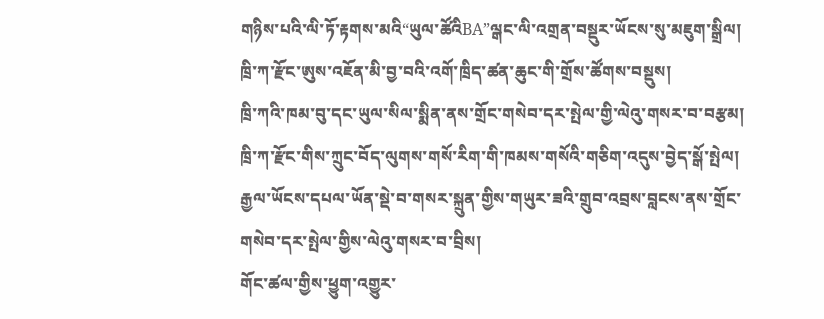གཉིས་པའི་ལི་ཏོ་རྟགས་མའི“ཡུལ་ཚོའིBA”ལྒང་ལི་འགྲན་བསྡུར་ཡོངས་སུ་མཇུག་སྒྲིལ།
ཁྲི་ཀ་རྫོང་ཨུས་འཇོན་མི་བྱ་བའི་འགོ་ཁྲིད་ཚན་ཆུང་གི་གྲོས་ཚོགས་བསྡུས།
ཁྲི་ཀའི་ཁམ་བུ་དང་ཡུལ་སིལ་སྨིན་ནས་གྲོང་གསེབ་དར་སྤེལ་གྱི་ལེའུ་གསར་བ་བརྩམ།
ཁྲི་ཀ་རྫོང་གིས་ཀྲུང་བོད་ལུགས་གསོ་རིག་གི་ཁམས་གསོའི་གཅིག་འདུས་བྱེད་སྒོ་སྤེལ།
རྒྱལ་ཡོངས་དཔལ་ཡོན་སྡེ་བ་གསར་སྐྲུན་གྱིས་གཡུར་ཟའི་གྲུབ་འབྲས་བླངས་ནས་གྲོང་གསེབ་དར་སྤེལ་གྱིས་ལེའུ་གསར་བ་བྲིས།
གོང་ཚལ་གྱིས་ཕྱུག་འགྱུར་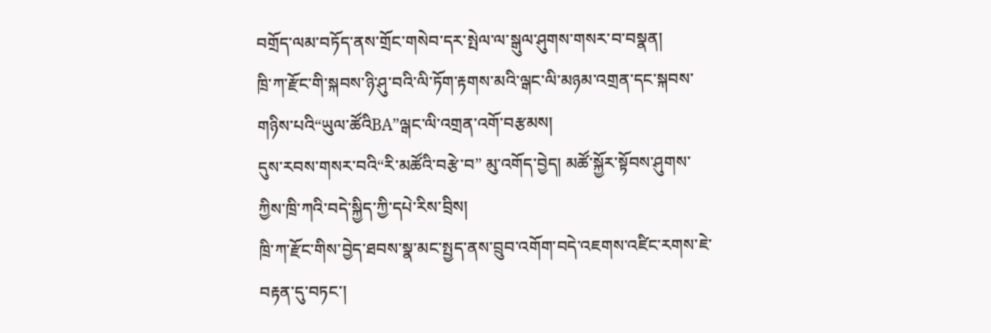བགྲོད་ལམ་བཏོད་ནས་གྲོང་གསེབ་དར་སྤེལ་ལ་སྒུལ་ཤུགས་གསར་བ་བསྣན།
ཁྲི་ཀ་རྫོང་གི་སྐབས་ཉི་ཤུ་བའི་ལི་ཏོག་རྟགས་མའི་ལྒང་ལི་མཉམ་འགྲན་དང་སྐབས་གཉིས་པའི“ཡུལ་ཚོའིBA”ལྒང་ལི་འགྲན་འགོ་བརྩམས།
དུས་རབས་གསར་བའི“རི་མཚོའི་བརྩེ་བ” མུ་འགོད་བྱེད། མཚོ་སྐྱོར་སྟོབས་ཤུགས་ཀྱིས་ཁྲི་ཀའི་བདེ་སྐྱིད་ཀྱི་དཔེ་རིས་བྲིས།
ཁྲི་ཀ་རྫོང་གིས་བྱེད་ཐབས་སྣ་མང་སྤྱད་ནས་བྲུབ་འགོག་བདེ་འཇགས་འཛིང་རགས་ཇེ་བརྟན་དུ་བཏང་།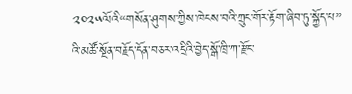༢༠༢༥ལོའི“གསོན་ཤུགས་ཀྱིས་ཁེངས་བའི་ཀྲུང་གོར་རྟོག་ཞིབ་ཏུ་སྐྱོད་པ” འི་མཚོ་སྔོན་བརྗོད་དོན་བཅར་འདྲིའི་བྱེད་སྒོ་ཁྲི་ཀ་རྫོང་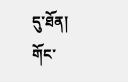དུ་ཐོན།
གོང་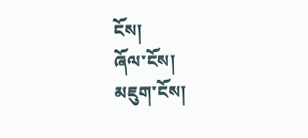ངོས།
ཞོལ་ངོས།
མཇུག་ངོས།